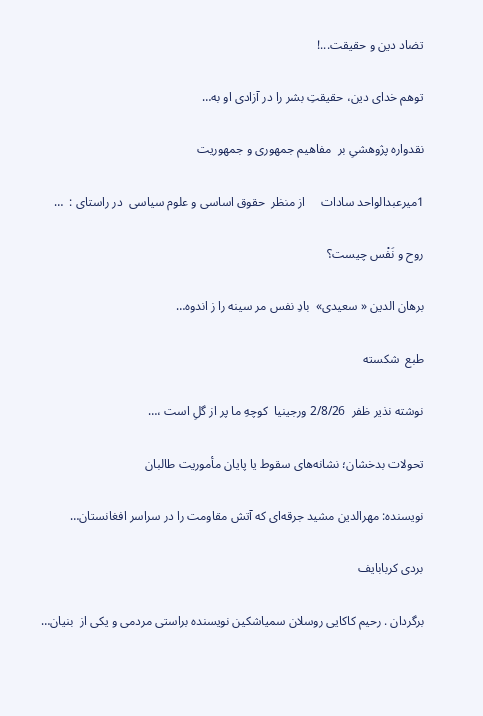تضاد دین و حقیقت...!

توهم خدای دین، حقیقتِ بشر را در آزادی او به…

نقدواره پژوهشیِ بر  مفاهیم جمهوری و جمهوریت

1میرعبدالواحد سادات     از منظر  حقوق اساسی و علوم سیاسی  در راستای :  …

روح و نَفْس چیست؟

برهان الدین « سعیدی»  بادِ نفس مر سینه را ز اندوه…

طبع  شکسته

نوشته نذیر ظفر  2/8/26 ورجینیا  كوچهِ ما پر از گلِ است ،…

تحولات بدخشان؛ نشانه‌های سقوط یا پایان مأموریت طالبان

نویسنده: مهرالدین مشید جرقه‌ای که آتش مقاومت را در سراسر افغانستان…

بردی کربابایف

برگردان . رحیم کاکایی روسلان سمیاشکین نویسنده براستی مردمی و یکی از  بنیان…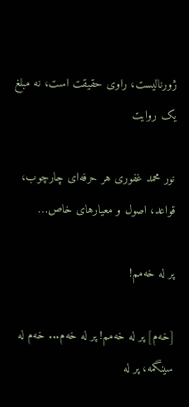ژورنالیست، راوی حقیقت است، نه مبلغ یک روایت

نور محمد غفوری هر حرفه‌ای چارچوب، قواعد، اصول و معیارهای خاص…

پر له خەمم!

[خه‌م] پر له خەمم! پر لە خەم... خەم له سینگمە، پر لە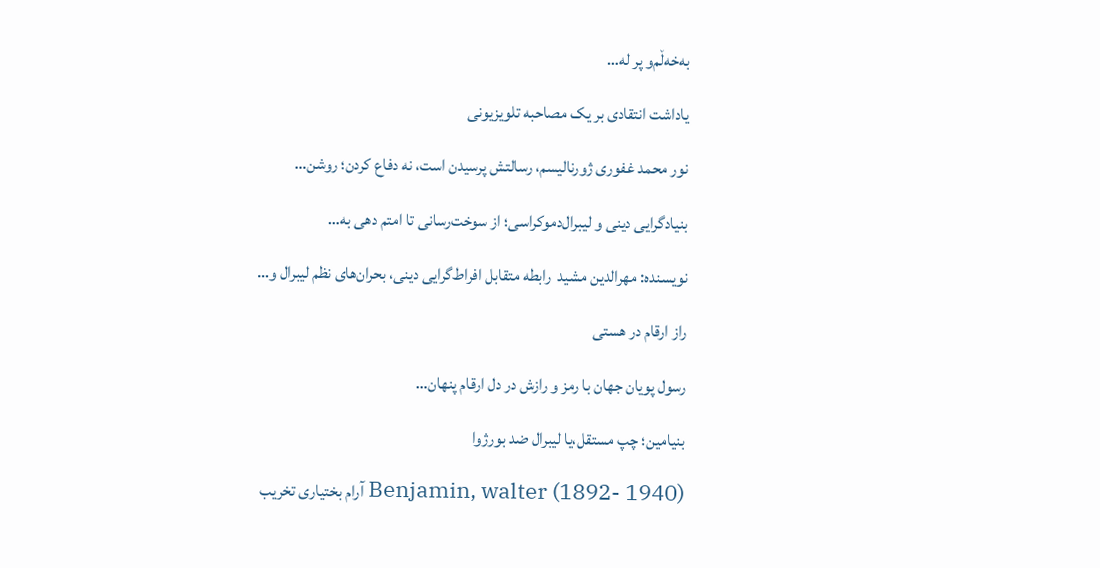بەخەڵم‌و پر لە…

یاداشت انتقادی بر یک مصاحبه تلویزیونی

نور محمد غفوری ژورنالیسم، رسالتش پرسیدن است، نه دفاع کردن؛ روشن…

بنیادگرایی دینی و لیبرال‌دموکراسی؛ از سوخت‌رسانی تا امتم دهی به…

نویسنده: مهرالدین مشید  رابطه متقابل افراط‌گرایی دینی، بحران‌های نظم لیبرال و…

راز ارقام در هستی

رسول پویان جهان با رمز و رازش در دل ارقام پنهان…

بنیامین؛ چپ مستقل،یا لیبرال ضد بورژوا

Benjamin, walter (1892- 1940) آرام بختیاری تخریب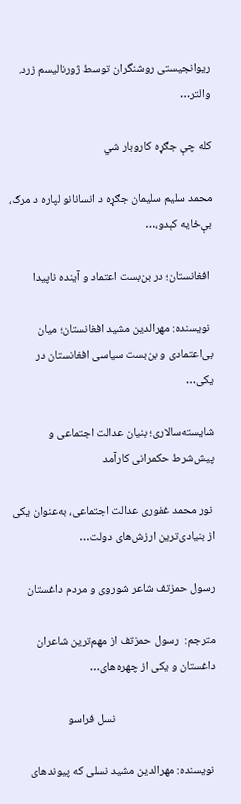ریوانجیستی روشنگران توسط ژورنالیسم زرد. والتر…

کله چې جګړه کاروبار شي

محمد سليم سليمان جګړه د انسانانو لپاره د مرګ، بې‌ځایه کېدو،…

 افغانستان؛ در بن‌بست اعتماد و آینده ناپیدا

 نویسنده: مهرالدین مشید افغانستان؛ میان بی‌اعتمادی و بن‌بست سیاسی افغانستان در یکی…

شایسته‌سالاری؛ بنیان عدالت اجتماعی و پیش‌شرط حکمرانی کارآمد

 نور محمد غفوری عدالت اجتماعی، به‌عنوان یکی از بنیادی‌ترین ارزش‌های دولت…

رسول حمزتف شاعر شوروی و مردم داغستان

مترجم:  رسول حمزتف از مهم‌ترین شاعران داغستان و یکی از چهره‌های…

                                      نسل فراسو

 نویسنده: مهرالدین مشید نسلی که پیوندهای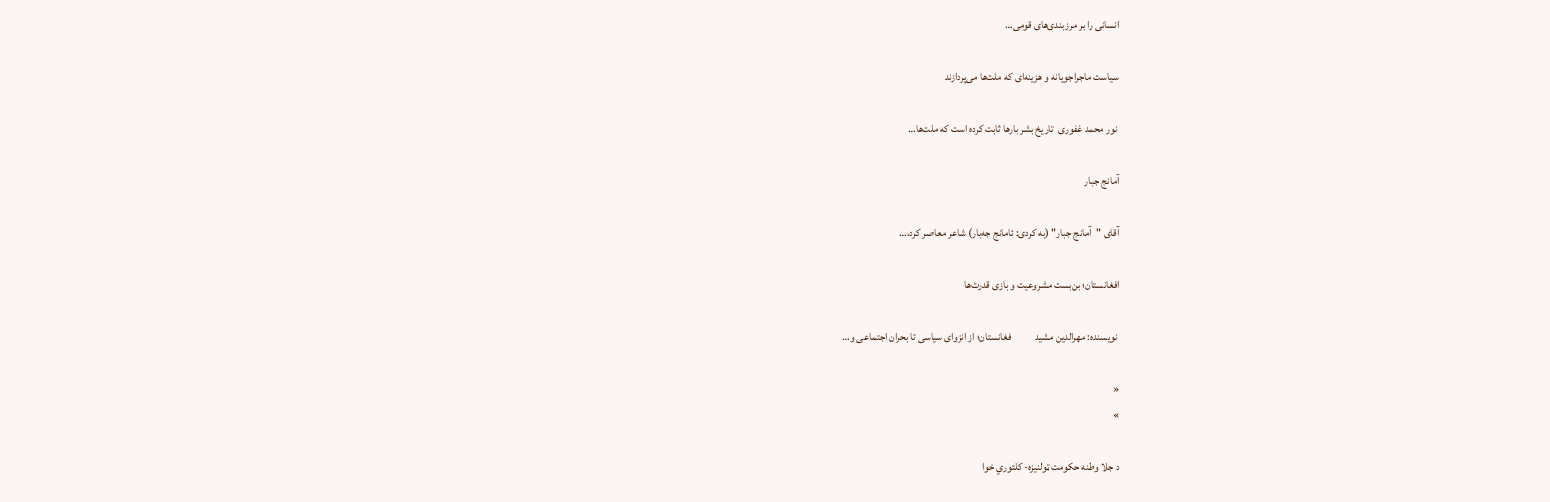انسانی را بر مرزبندی‌های قومی…

سیاست ماجراجویانه و هزینه‌ای که ملت‌ها می‌پردازند

 نور محمد غفوری  تاریخ بشر بارها ثابت کرده است که ملت‌ها…

آمانج جبار

آقای "آمانج جبار" (به کردی: ئامانج جەبار) شاعر معاصر کرد،…

افغانستان؛ بن‌بست مشروعیت و بازی قدرت‌ها

 نویسنده: مهرالدین مشید           فغانستان؛ از انزوای سیاسی تا بحران اجتماعی و…

«
»

د جلا وطنه حکومت ټولنیزه- کلتوري خوا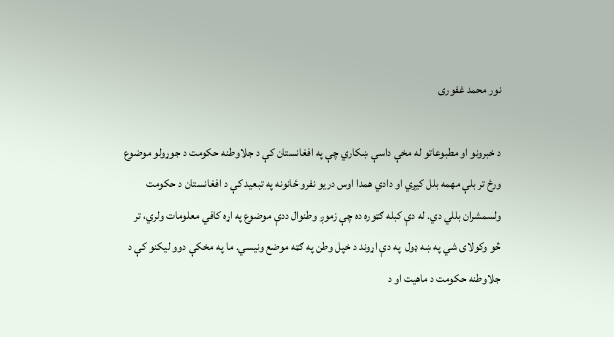نور محمد غفوری

د خبرونو او مطبوعاتو له مخې داسې ښکاري چې په افغانستان کې د جلاوطنه حکومت د جوړولو موضوع ورځ تر بلې مهمه بلل کيږي او دادي همدا اوس دریو نفرو ځانونه په تبعید کې د افغانستان د حکومت ولسمشران بللي دي. له دې کبله ګټوره ده چې زموږ وطنوال ددې موضوع په اړه کافي معلومات ولري، تر څو وکولای شي په ښه ډول  په دې اړوند د خپل وطن په ګټه موضع ونیسي. ما په مخکې دوو لیکنو کې د جلاوطنه حکومت د ماهیت او د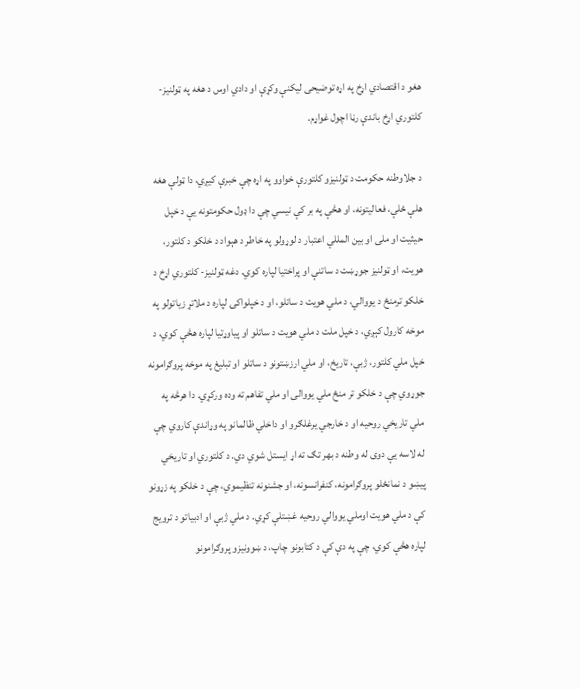هغو د اقتصادي اړخ په اړه توضیحی لیکنې وکړې او دادي اوس د هغه په ټولنیز- کلتوري اړخ باندې رڼا اچول غواړم.

د جلاوطنه حکومت د ټولنیزو کلتورې خواوو په اړه چې خبرې کیږي، دا ټولې هغه هلې ځلې، فعالیتونه، او هڅې په بر کې نیسي چې دا ډول حکومتونه یې د خپل حیثیت او ملی او بین المللي اعتبار د لوړولو په خاطر د هېواد د خلکو د کلتور، هویت، او ټولنیز جوړښت د ساتنې او پراختیا لپاره کوي. دغه ټولنیز- کلتوري اړخ د خلکو ترمنځ د یووالي، د ملي هویت د ساتلو، او د خپلواکۍ لپاره د ملاتړ زیاتولو په موخه کارول کېږي، د خپل ملت د ملي هویت د ساتلو او پیاوړتیا لپاره هڅې کوي، د خپل ملي کلتور، ژبې، تاریخ، او ملي ارزښتونو د ساتلو او تبلیغ په موخه پروګرامونه جوړوي چې د خلکو تر منځ ملي یووالی او ملي تفاهم ته وده ورکړي. دا هرڅه په ملي تاریخي روحیه او د خارجي یرغلګرو او داخلي ظالمانو په وړاندې کاروي چې له لاسه یې دوی له وطنه د بهر تګ ته اړ ایستل شوي دي. د کلتوري او تاریخي پیښو د نمانځلو پروګرامونه، کنفرانسونه، او جشنونه تنظیموي، چې د خلکو په زړونو کې د ملي هویت اوملي یووالي روحیه غښتلې کړي. د ملي ژبې او ادبیاتو د ترویج لپاره هڅې کوي، چې په دې کې د کتابونو چاپ، د ښوونیزو پروګرامونو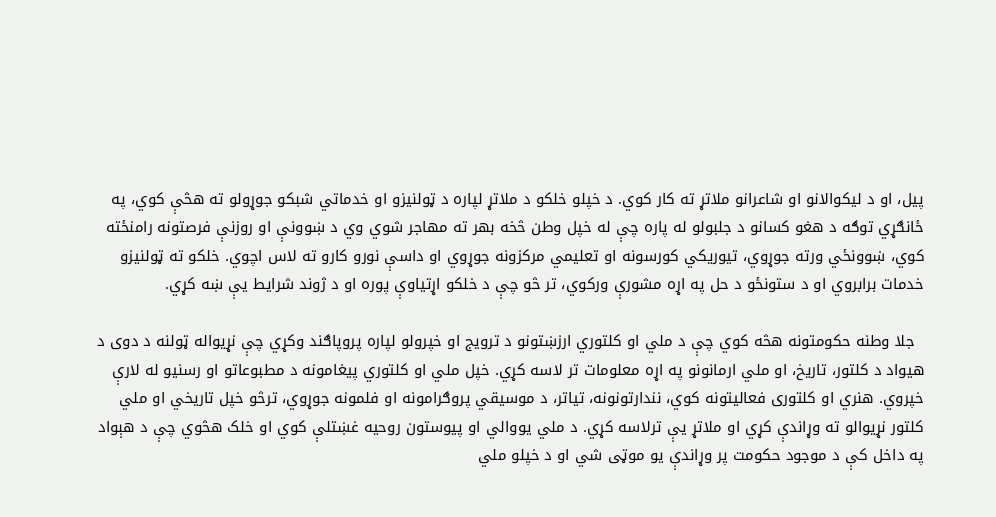پیل، او د لیکوالانو او شاعرانو ملاتړ ته کار کوي. د خپلو خلکو د ملاتړ لپاره د ټولنیزو او خدماتي شبکو جوړولو ته هڅې کوي، په ځانګړي توګه د هغو کسانو د جلبولو له پاره چې له خپل وطن څخه بهر ته مهاجر شوي وي د ښوونې او روزنې فرصتونه رامنځته کوي، ښوونځي ورته جوړوي، تیوریکي کورسونه او تعلیمي مرکزونه جوړوي او داسې نورو کارو ته لاس اچوي. خلکو ته ټولنیزو خدمات برابروي او د ستونځو د حل په اړه مشورې ورکوي، تر څو چې د خلکو اړتیاوې پوره او د ژوند شرایط یې ښه کړي.

  جلا وطنه حکومتونه هڅه کوي چې د ملي او کلتوري ارزښتونو د ترویج او خپرولو لپاره پروپاګند وکړي چې نړیواله ټولنه د دوی د هیواد د کلتور، تاریخ، او ملي ارمانونو په اړه معلومات تر لاسه کړي. خپل ملي او کلتوري پیغامونه د مطبوعاتو او رسنیو له لارې خپروي. هنري او کلتوری فعالیتونه کوي، نندارتونونه، تیاتر، د موسیقي پروګرامونه او فلمونه جوړوي، ترڅو خپل تاریخي او ملي کلتور نړیوالو ته وړاندې کړي او ملاتړ یې ترلاسه کړي. د ملي یووالي او پیوستون روحیه غښتلې کوي او خلک هڅوي چې د هېواد په داخل کې د موجود حکومت پر وړاندې یو موټی شي او د خپلو ملي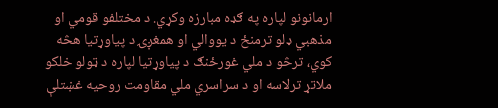ارمانونو لپاره په ګډه مبارزه وکړي. د مختلفو قومي او مذهبي ډلو ترمنځ د یووالي او همغږۍ د پیاوړتیا هڅه کوي، ترڅو د ملي غورځنګ د پیاوړتیا لپاره د ټولو خلکو ملاتړ ترلاسه او د سراسري ملي مقاومت روحیه غښتلې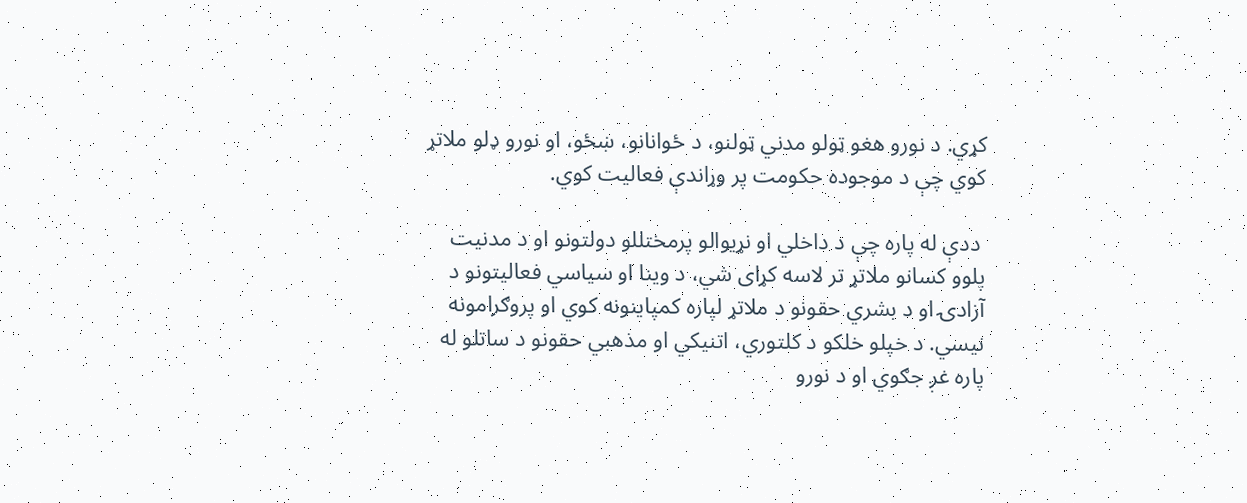کړي. د نورو هغو ټولو مدني ټولنو، د ځوانانو، ښځو، او نورو ډلو ملاتړ کوي چې د موجوده حکومت پر وړاندې فعالیت کوي.

 ددې له پاره چې د داخلي او نړیوالو پرمختللو دولتونو او د مدنیت پلوو کسانو ملاتړ تر لاسه کړای شي، د وینا او سیاسي فعالیتونو د آزادۍ او د بشري حقونو د ملاتړ لپاره کمپاینونه کوي او پروګرامونه نیسي. د خپلو خلکو د کلتوري، اتنیکي او مذهبي حقونو د ساتلو له پاره غږ جګوي او د نورو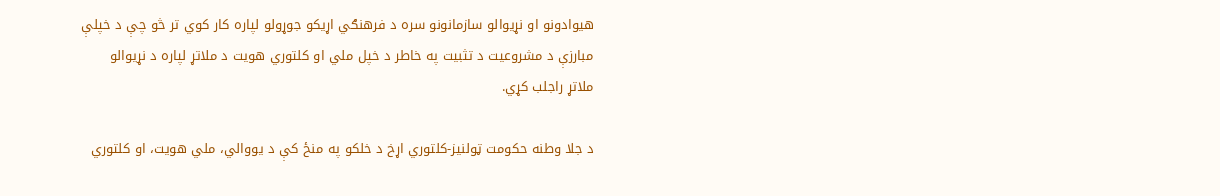هیوادونو او نړیوالو سازمانونو سره د فرهنګي اړیکو جوړولو لپاره کار کوي تر څو چې د خپلې مبارزې د مشروعیت د تثبیت په خاطر د خپل ملي او کلتوري هویت د ملاتړ لپاره د نړیوالو ملاتړ راجلب کړي.

د جلا وطنه حکومت ټولنیز-کلتوري اړخ د خلکو په منځ کې د یووالي، ملي هویت، او کلتوري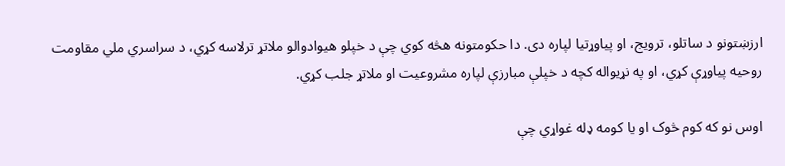ارزښتونو د ساتلو، ترویج، او پیاوړتیا لپاره دی. دا حکومتونه هڅه کوي چې د خپلو هیوادوالو ملاتړ ترلاسه کړي، د سراسري ملي مقاومت روحیه پیاوړې کړي، او په نړیواله کچه د خپلې مبارزې لپاره مشروعیت او ملاتړ جلب کړي.

اوس نو که کوم څوک او یا کومه ډله غواړي چې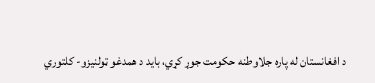د افغانستان له پاره جلاوطنه حکومت جوړ کړي، باید د همدغو ټولنیزو- کلتوري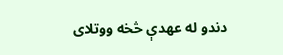دندو له عهدې څخه ووتلای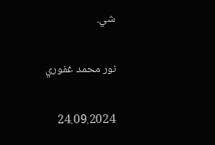شي.

نور محمد غفوري

24.09.2024